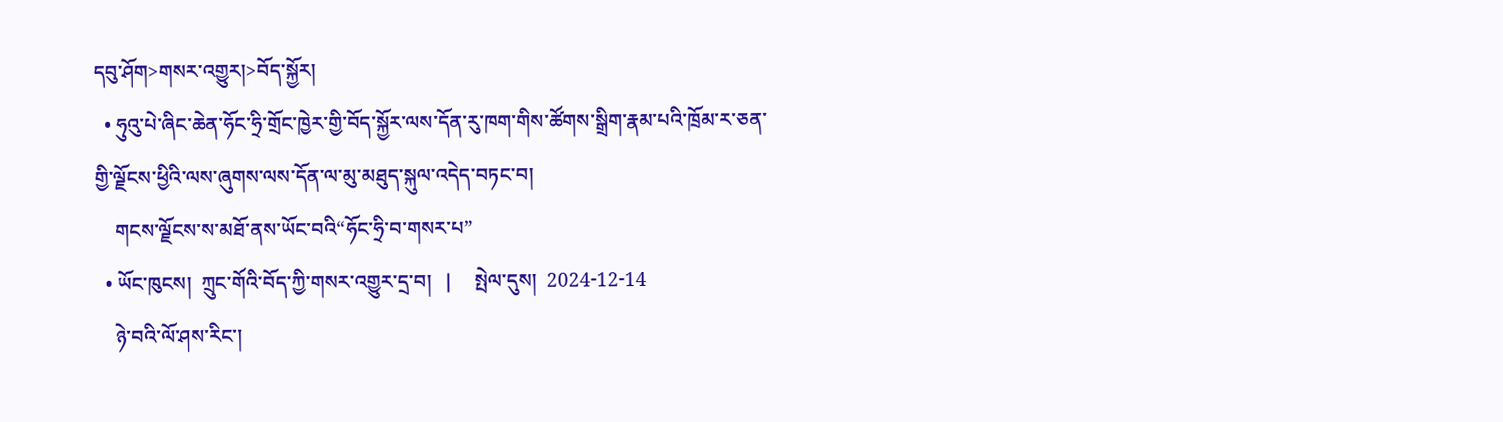དབུ་ཤོག>གསར་འགྱུར།>བོད་སྐྱོར།
  • ཧུའུ་པེ་ཞིང་ཆེན་ཧོང་ཧྲི་གྲོང་ཁྱེར་གྱི་བོད་སྐྱོར་ལས་དོན་རུ་ཁག་གིས་ཚོགས་སྒྲིག་རྣམ་པའི་ཁྲོམ་ར་ཅན་གྱི་ལྗོངས་ཕྱིའི་ལས་ཞུགས་ལས་དོན་ལ་མུ་མཐུད་སྐུལ་འདེད་བཏང་བ།
    གངས་ལྗོངས་ས་མཐོ་ནས་ཡོང་བའི“ཧོང་ཧྲི་བ་གསར་པ”
  • ཡོང་ཁུངས།  ཀྲུང་གོའི་བོད་ཀྱི་གསར་འགྱུར་དྲ་བ།   |     སྤེལ་དུས།  2024-12-14
    ཉེ་བའི་ལོ་ཤས་རིང་།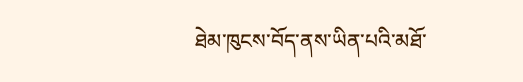ཐེམ་ཁུངས་བོད་ནས་ཡིན་པའི་མཐོ་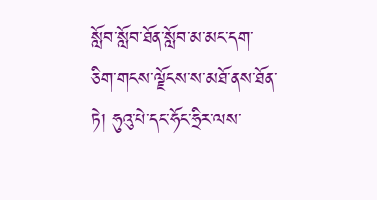སློབ་སློབ་ཐོན་སློབ་མ་མང་དག་ཅིག་གངས་ལྗོངས་ས་མཐོ་ནས་ཐོན་ཏེ། ཧུའུ་པེ་དང་ཧོང་ཧྲིར་ལས་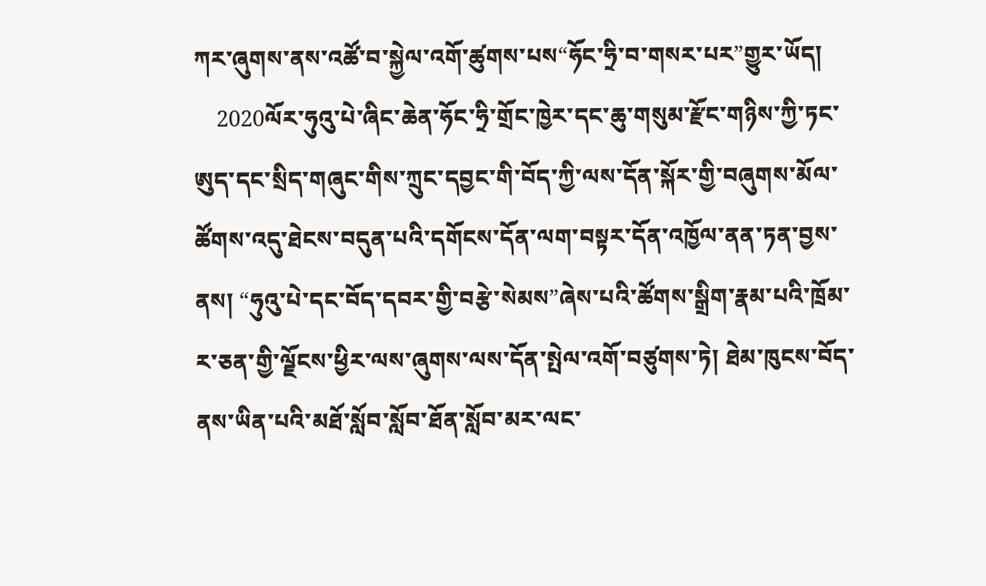ཀར་ཞུགས་ནས་འཚོ་བ་སྐྱེལ་འགོ་ཚུགས་པས“ཧོང་ཧྲི་བ་གསར་པར”གྱུར་ཡོད།
    2020ལོར་ཧུའུ་པེ་ཞིང་ཆེན་ཧོང་ཧྲི་གྲོང་ཁྱེར་དང་ཆུ་གསུམ་རྫོང་གཉིས་ཀྱི་ཏང་ཨུད་དང་སྲིད་གཞུང་གིས་ཀྲུང་དབྱང་གི་བོད་ཀྱི་ལས་དོན་སྐོར་གྱི་བཞུགས་མོལ་ཚོགས་འདུ་ཐེངས་བདུན་པའི་དགོངས་དོན་ལག་བསྟར་དོན་འཁྱོལ་ནན་ཏན་བྱས་ནས། “ཧུའུ་པེ་དང་བོད་དབར་གྱི་བརྩེ་སེམས”ཞེས་པའི་ཚོགས་སྒྲིག་རྣམ་པའི་ཁྲོམ་ར་ཅན་གྱི་ལྗོངས་ཕྱིར་ལས་ཞུགས་ལས་དོན་སྤེལ་འགོ་བཙུགས་ཏེ། ཐེམ་ཁུངས་བོད་ནས་ཡིན་པའི་མཐོ་སློབ་སློབ་ཐོན་སློབ་མར་ལང་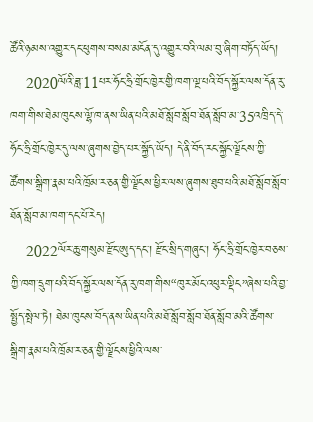ཚོའི་ཉམས་འགྱུར་དང་ཕུགས་བསམ་མངོན་དུ་འགྱུར་བའི་ལམ་བུ་ཞིག་བཏོད་ཡོད།
    2020ལོའི་ཟླ་11པར་ཧོང་ཧྲི་གྲོང་ཁྱེར་གྱི་ཁག་ལྔ་པའི་བོད་སྐྱོར་ལས་དོན་རུ་ཁག་གིས་ཐེམ་ཁུངས་ལྷོ་ཁ་ནས་ཡིན་པའི་མཐོ་སློབ་སློབ་ཐོན་སློབ་མ་35འཁྲིད་དེ་ཧོང་ཧྲི་གྲོང་ཁྱེར་དུ་ལས་ཞུགས་བྱེད་པར་སྐྱོད་ཡོད། དེ་ནི་བོད་རང་སྐྱོང་ལྗོངས་ཀྱི་ཚོགས་སྒྲིག་རྣམ་པའི་ཁྲོམ་ར་ཅན་གྱི་ལྗོངས་ཕྱིར་ལས་ཞུགས་ཐུབ་པའི་མཐོ་སློབ་སློབ་ཐོན་སློབ་མ་ཁག་དང་པོ་རེད།
    2022ལོར་ཆུ་གསུམ་རྫོང་ཨུད་དང་། རྫོང་སྲིད་གཞུང་། ཧོང་ཧྲི་གྲོང་ཁྱེར་བཅས་ཀྱི་ཁག་དྲུག་པའི་བོད་སྐྱོར་ལས་དོན་རུ་ཁག་གིས“ཁུར་མོང་འཕུར་ལྡིང”ཞེས་པའི་བྱ་སྤྱོད་སྤེལ་ཏེ། ཐེམ་ཁུངས་བོད་ནས་ཡིན་པའི་མཐོ་སློབ་སློབ་ཐོན་སློབ་མའི་ཚོགས་སྒྲིག་རྣམ་པའི་ཁྲོམ་ར་ཅན་གྱི་ལྗོངས་ཕྱིའི་ལས་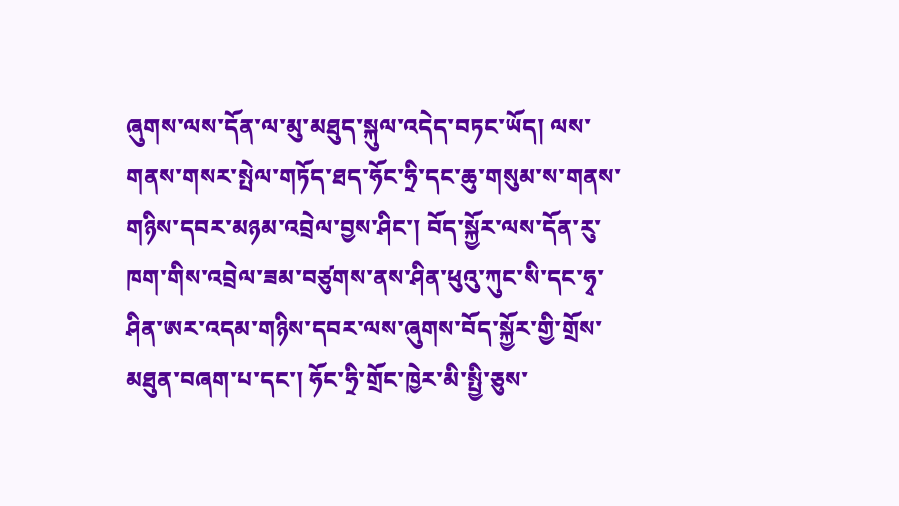ཞུགས་ལས་དོན་ལ་མུ་མཐུད་སྐུལ་འདེད་བཏང་ཡོད། ལས་གནས་གསར་སྤེལ་གཏོད་ཐད་ཧོང་ཧྲི་དང་ཆུ་གསུམ་ས་གནས་གཉིས་དབར་མཉམ་འབྲེལ་བྱས་ཤིང་། བོད་སྐྱོར་ལས་དོན་རུ་ཁག་གིས་འབྲེལ་ཟམ་བཙུགས་ནས་ཤིན་ཕུའུ་ཀུང་སི་དང་ཧྭ་ཤིན་ཨར་འདམ་གཉིས་དབར་ལས་ཞུགས་བོད་སྐྱོར་གྱི་གྲོས་མཐུན་བཞག་པ་དང་། ཧོང་ཧྲི་གྲོང་ཁྱེར་མི་སྤྱི་ཅུས་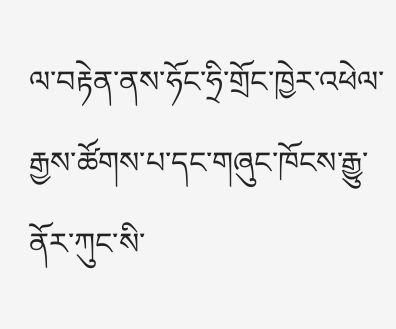ལ་བརྟེན་ནས་ཧོང་ཧྲི་གྲོང་ཁྱེར་འཕེལ་རྒྱས་ཚོགས་པ་དང་གཞུང་ཁོངས་རྒྱུ་ནོར་ཀུང་སི་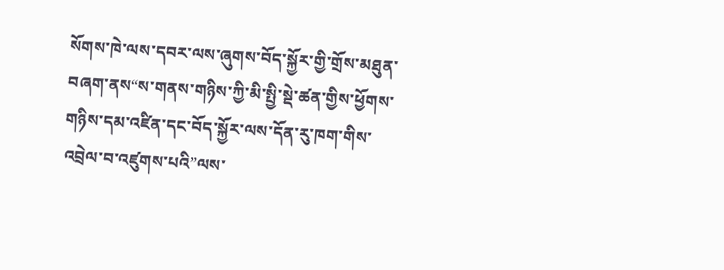སོགས་ཁེ་ལས་དབར་ལས་ཞུགས་བོད་སྐྱོར་གྱི་གྲོས་མཐུན་བཞག་ནས“ས་གནས་གཉིས་ཀྱི་མི་སྤྱི་སྡེ་ཚན་གྱིས་ཕྱོགས་གཉིས་དམ་འཛིན་དང་བོད་སྐྱོར་ལས་དོན་རུ་ཁག་གིས་འབྲེལ་བ་འཛུགས་པའི”ལས་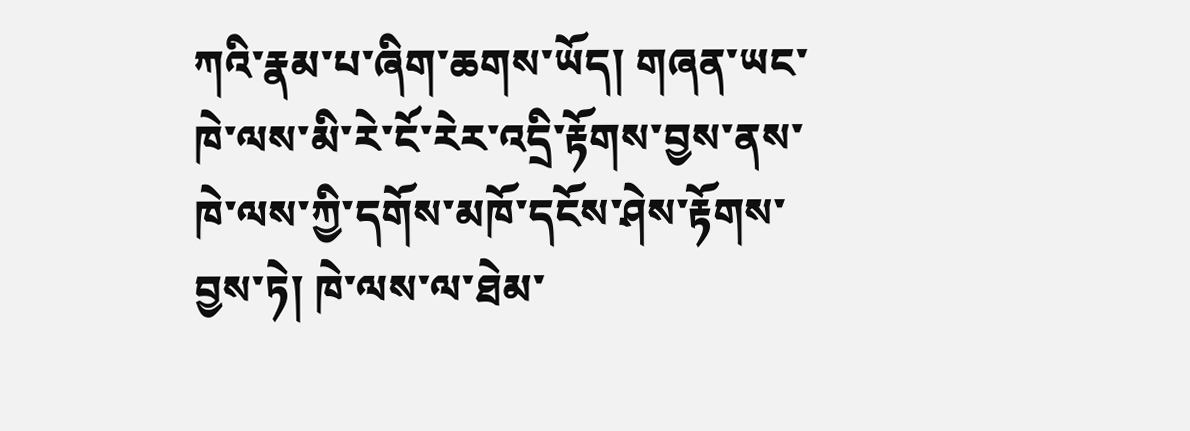ཀའི་རྣམ་པ་ཞིག་ཆགས་ཡོད། གཞན་ཡང་ཁེ་ལས་མི་རེ་ངོ་རེར་འདྲི་རྟོགས་བྱས་ནས་ཁེ་ལས་ཀྱི་དགོས་མཁོ་དངོས་ཤེས་རྟོགས་བྱས་ཏེ། ཁེ་ལས་ལ་ཐེམ་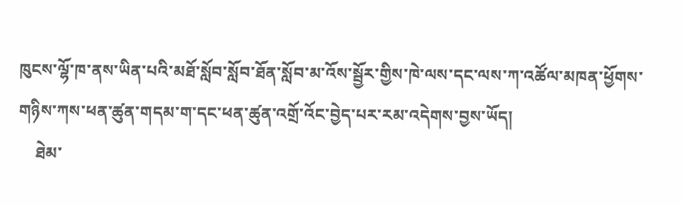ཁུངས་ལྷོ་ཁ་ནས་ཡིན་པའི་མཐོ་སློབ་སློབ་ཐོན་སློབ་མ་འོས་སྦྱོར་གྱིས་ཁེ་ལས་དང་ལས་ཀ་འཚོལ་མཁན་ཕྱོགས་གཉིས་ཀས་ཕན་ཚུན་གདམ་ག་དང་ཕན་ཚུན་འགྲོ་འོང་བྱེད་པར་རམ་འདེགས་བྱས་ཡོད།
    ཐེམ་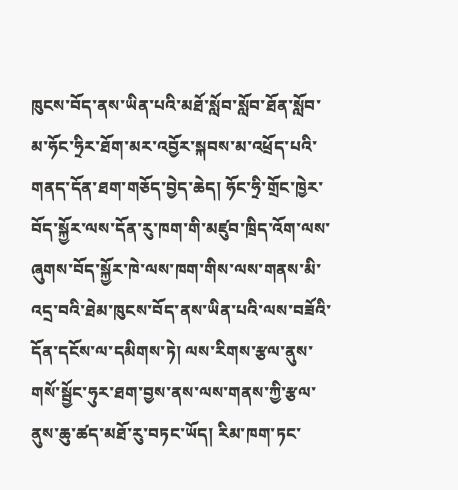ཁུངས་བོད་ནས་ཡིན་པའི་མཐོ་སློབ་སློབ་ཐོན་སློབ་མ་ཧོང་ཧྲིར་ཐོག་མར་འབྱོར་སྐབས་མ་འཕྲོད་པའི་གནད་དོན་ཐག་གཅོད་བྱེད་ཆེད། ཧོང་ཧྲི་གྲོང་ཁྱེར་བོད་སྐྱོར་ལས་དོན་རུ་ཁག་གི་མཛུབ་ཁྲིད་འོག་ལས་ཞུགས་བོད་སྐྱོར་ཁེ་ལས་ཁག་གིས་ལས་གནས་མི་འདྲ་བའི་ཐེམ་ཁུངས་བོད་ནས་ཡིན་པའི་ལས་བཟོའི་དོན་དངོས་ལ་དམིགས་ཏེ། ལས་རིགས་རྩལ་ནུས་གསོ་སྦྱོང་ཧུར་ཐག་བྱས་ནས་ལས་གནས་ཀྱི་རྩལ་ནུས་ཆུ་ཚད་མཐོ་རུ་བཏང་ཡོད། རིམ་ཁག་ཏང་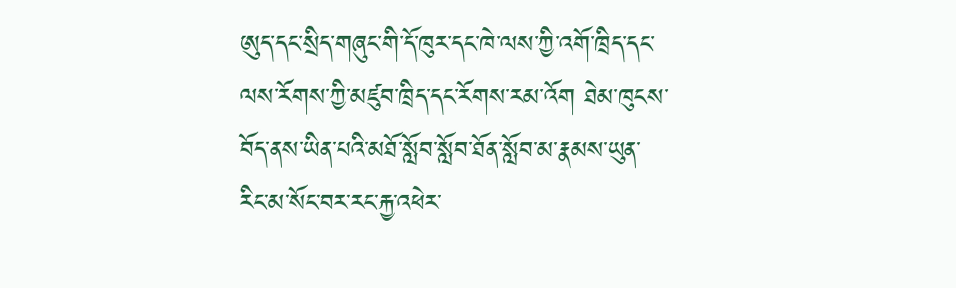ཨུད་དང་སྲིད་གཞུང་གི་དོ་ཁུར་དང་ཁེ་ལས་ཀྱི་འགོ་ཁྲིད་དང་ལས་རོགས་ཀྱི་མཛུབ་ཁྲིད་དང་རོགས་རམ་འོག ཐེམ་ཁུངས་བོད་ནས་ཡིན་པའི་མཐོ་སློབ་སློབ་ཐོན་སློབ་མ་རྣམས་ཡུན་རིང་མ་སོང་བར་རང་རྐྱ་འཕེར་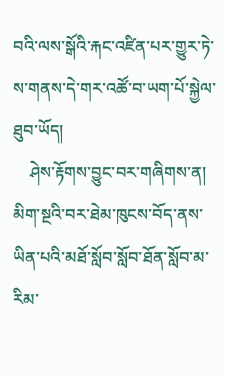བའི་ལས་སྒོའི་རྐང་འཛིན་པར་གྱུར་ཏེ་ས་གནས་དེ་གར་འཚོ་བ་ཡག་པོ་སྐྱེལ་ཐུབ་ཡོད།
    ཤེས་རྟོགས་བྱུང་བར་གཞིགས་ན། མིག་སྔའི་བར་ཐེམ་ཁུངས་བོད་ནས་ཡིན་པའི་མཐོ་སློབ་སློབ་ཐོན་སློབ་མ་རིམ་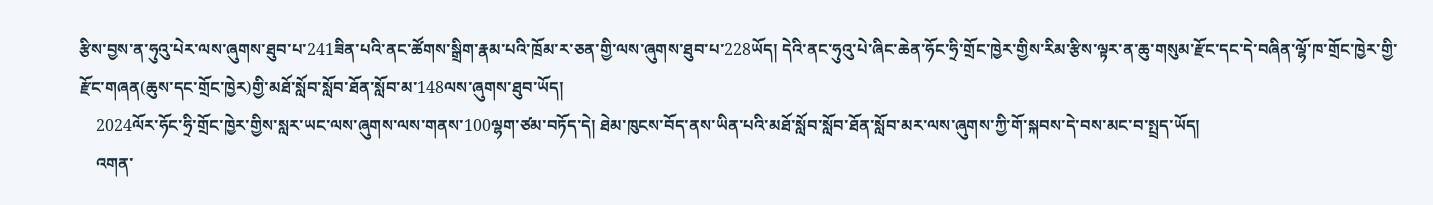རྩིས་བྱས་ན་ཧུའུ་པེར་ལས་ཞུགས་ཐུབ་པ་241ཟིན་པའི་ནང་ཚོགས་སྒྲིག་རྣམ་པའི་ཁྲོམ་ར་ཅན་གྱི་ལས་ཞུགས་ཐུབ་པ་228ཡོད། དེའི་ནང་ཧུའུ་པེ་ཞིང་ཆེན་ཧོང་ཧྲི་གྲོང་ཁྱེར་གྱིས་རིམ་རྩིས་ལྟར་ན་ཆུ་གསུམ་རྫོང་དང་དེ་བཞིན་ལྷོ་ཁ་གྲོང་ཁྱེར་གྱི་རྫོང་གཞན(ཆུས་དང་གྲོང་ཁྱེར)གྱི་མཐོ་སློབ་སློབ་ཐོན་སློབ་མ་148ལས་ཞུགས་ཐུབ་ཡོད།
    2024ལོར་ཧོང་ཧྲི་གྲོང་ཁྱེར་གྱིས་སླར་ཡང་ལས་ཞུགས་ལས་གནས་100ལྷག་ཙམ་བཏོད་དེ། ཐེམ་ཁུངས་བོད་ནས་ཡིན་པའི་མཐོ་སློབ་སློབ་ཐོན་སློབ་མར་ལས་ཞུགས་ཀྱི་གོ་སྐབས་དེ་བས་མང་བ་སྤྲད་ཡོད།
    འགན་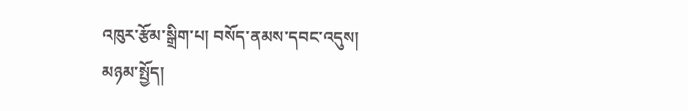འཁུར་རྩོམ་སྒྲིག་པ། བསོད་ནམས་དབང་འདུས།
མཉམ་སྤྱོད།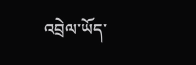འབྲེལ་ཡོད་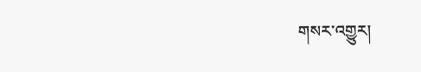གསར་འགྱུར།